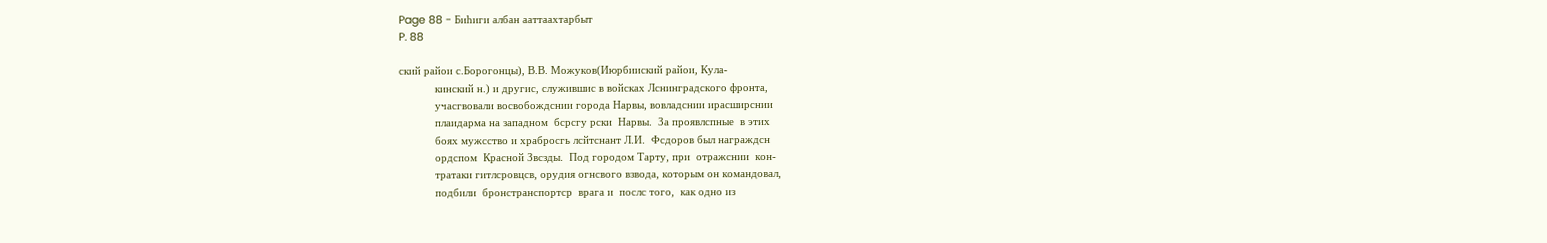Page 88 - Биһиги албан ааттаахтарбыт
P. 88

ский райои с.Борогонцы), В.В. Можуков(Июрбииский райои, Кула-
            кинский н.) и другис, служившис в войсках Лснинградского фронта,
            учасгвовали восвобождснии города Нарвы, вовладснии ирасширснии
            плаидарма на западном  бсрсгу рски  Нарвы.  За проявлспные  в этих
            боях мужсство и храбросгь лсйтснант Л.И.  Фсдоров был награждсн
            ордспом  Красной Звсзды.  Под городом Тарту, при  отражснии  кон-
            тратаки гитлсровцсв, орудия огнсвого взвода, которым он командовал,
            подбили  бронстранспортср  врага и  послс того,  как одно из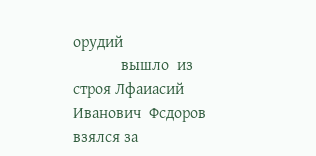орудий
            вышло  из строя Лфаиасий  Иванович  Фсдоров взялся за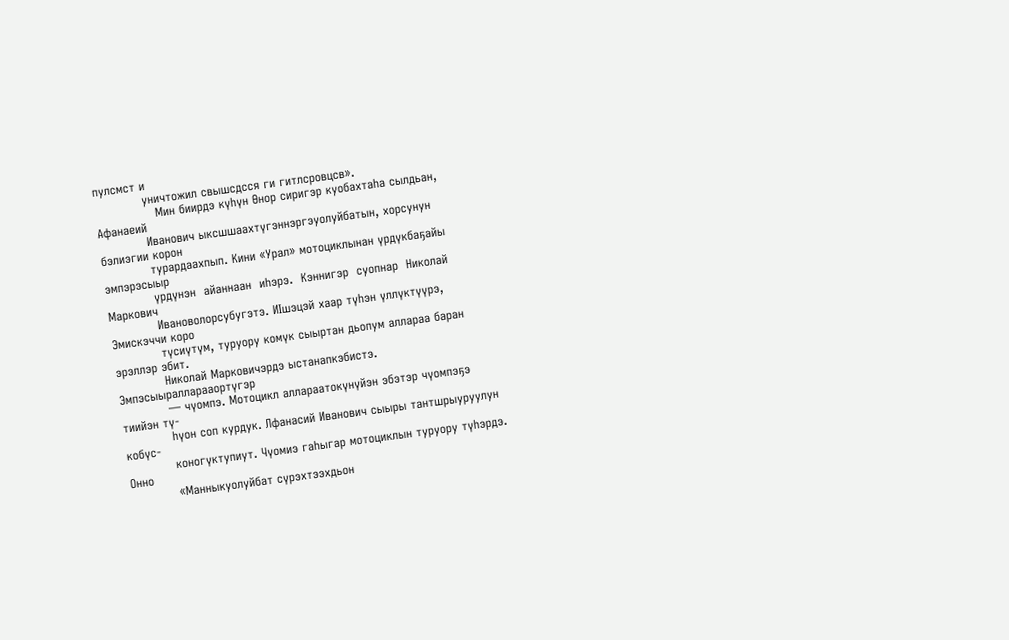пулсмст и
            уничтожил свышсдсся ги гитлсровцсв».
               Мин биирдэ күһүн Өнор сиригэр куобахтаһа сылдьан, Афанаеий
            Иванович ыксшшаахтүгэннэргэуолуйбатын, хорсунун бэлиэгии корон
            турардаахпып. Кини «Урал» мотоциклынан үрдүкбаҕайы эмпэрэсыыр
            үрдүнэн  айаннаан  иһэрэ.  Кэннигэр  суопнар  Николай  Маркович
            Ивановолорсубугэтэ. ИIшэцэй хаар түһэн үллүктүүрэ, Эмискэччи коро
            түсиүтүм, туруору комүк сыыртан дьопум аллараа баран эрэллэр эбит.
            Николай Марковичэрдэ ыстанапкэбистэ. Эмпэсыыралларааортүгэр
            — чүомпэ. Мотоцикл аллараатокүнүйэн эбэтэр чүомпэҕэ тиийэн тү-
            һүон соп курдук. Лфанасий Иванович сыыры тантшрыуруулун кобүс-
            коногүктупиут. Чүомиэ гаһыгар мотоциклын туруору түһэрдэ. Онно
            «Манныкуолуйбат сүрэхтээхдьон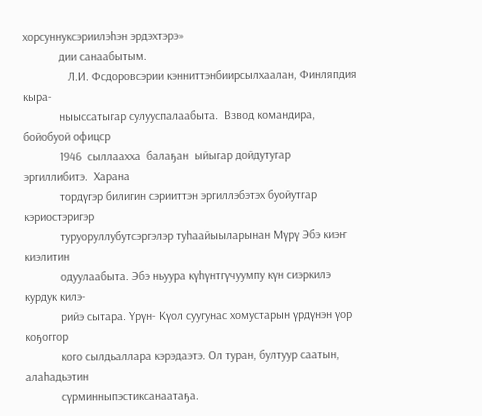хорсуннуксэриилэһэн эрдэхтэрэ»
            дии санаабытым.
               Л.И. Фсдоровсэрии кэнниттэнбиирсылхаалан, Финляпдия кыра-
            ныыссатыгар сулууспалаабыта.  Взвод командира, бойобуой офицср
            1946  сыллаахха  балаҕан  ыйыгар дойдутугар  эргиллибитэ.  Харана
            тордүгэр билигин сэрииттэн эргиллэбэтэх буойутгар кэриостэригэр
            туруоруллубутсэргэлэр туһаайыыларынан Мүрү Эбэ киэҥ киэлитин
            одуулаабыта. Эбэ ньуура күһүнтгүчуумпу күн сиэркилэ курдук килэ-
            рийэ сытара. Үрүн- Күол суугунас хомустарын үрдүнэн үор коҕоггор
            кого сылдьаллара кэрэдаэтэ. Ол туран, бултуур саатын, алаһадьэтин
            сүрминныпэстиксанаатаҕа.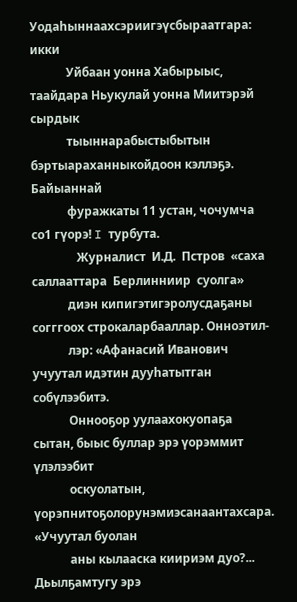Уодаһыннаахсэриигэүсбыраатгара: икки
            Уйбаан уонна Хабырыыс, таайдара Ньукулай уонна Миитэрэй сырдык
            тыыннарабыстыбытын бэртыараханныкойдоон кэллэҕэ. Байыаннай
            фуражкаты 11 устан, чочумча со1 гүорэ! I турбута.
               Журналист  И.Д.  Пстров  «саха саллааттара  Берлинниир  суолга»
            диэн кипигэтигэролусдаҕаны согггоох строкаларбааллар. Онноэтил-
            лэр: «Афанасий Иванович учуутал идэтин дууһатытган собүлээбитэ.
            Оннооҕор уулаахокуопаҕа сытан, быыс буллар эрэ үорэммит үлэлээбит
            оскуолатын, үорэпнитоҕолорунэмиэсанаантахсара. «Учуутал буолан
            аны кылааска киириэм дуо?... Дьылҕамтугу эрэ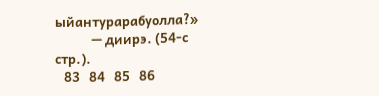ыйантурарабуолла?»
            — диирэ. (54-с стр.).
   83   84   85   86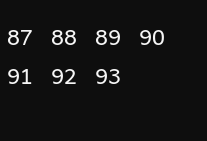87   88   89   90   91   92   93